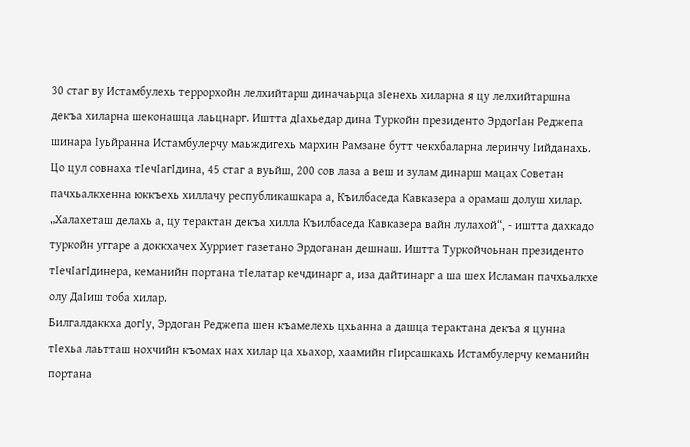30 стаг ву Истамбулехь террорхойн лелхийтарш диначаьрца зIенехь хиларна я цу лелхийтаршна декъа хиларна шеконашца лаьцнарг. Иштта дIахьедар дина Туркойн президенто ЭрдогIан Реджепа шинара Iуьйранна Истамбулерчу маьждигехь мархин Рамзане бутт чекхбаларна леринчу Iийданахь.
Цо цул совнаха тIечIагIдина, 45 стаг а вуьйш, 200 сов лаза а веш и зулам динарш мацах Советан пачхьалкхенна юккъехь хиллачу республикашкара а, Къилбаседа Кавказера а орамаш долуш хилар.
„Халахеташ делахь а, цу терактан декъа хилла Къилбаседа Кавказера вайн лулахой“, - иштта дахкадо туркойн уггаре а доккхачех Хурриет газетано Эрдоганан дешнаш. Иштта Туркойчоьнан президенто тIечIагIдинера, кеманийн портана тIелатар кечдинарг а, иза дайтинарг а ша шех Исламан пачхьалкхе олу ДаIиш тоба хилар.
Билгалдаккха догIу, Эрдоган Реджепа шен къамелехь цхьанна а дашца терактана декъа я цунна тIехьа лаьтташ нохчийн къомах нах хилар ца хьахор, хаамийн гIирсашкахь Истамбулерчу кеманийн портана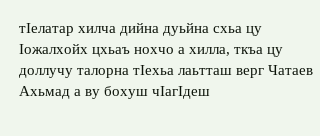тIелатар хилча дийна дуьйна схьа цу Iожалхойх цхьаъ нохчо а хилла, ткъа цу доллучу талорна тIехьа лаьтташ верг Чатаев Ахьмад а ву бохуш чIагIдеш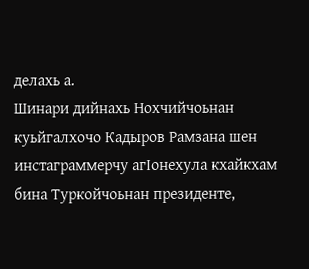делахь а.
Шинари дийнахь Нохчийчоьнан куьйгалхочо Кадыров Рамзана шен инстаграммерчу агIонехула кхайкхам бина Туркойчоьнан президенте,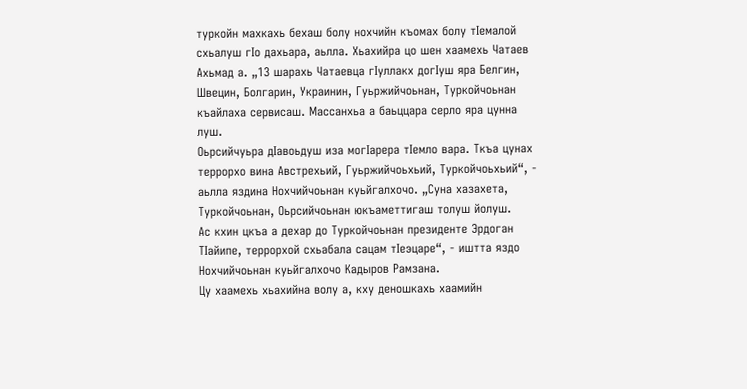туркойн махкахь бехаш болу нохчийн къомах болу тIемалой схьалуш гIо дахьара, аьлла. Хьахийра цо шен хаамехь Чатаев Ахьмад а. „13 шарахь Чатаевца гIуллакх догIуш яра Белгин, Швецин, Болгарин, Украинин, Гуьржийчоьнан, Туркойчоьнан къайлаха сервисаш. Массанхьа а баьццара серло яра цунна луш.
Оьрсийчуьра дIавоьдуш иза могIарера тIемло вара. Ткъа цунах террорхо вина Австрехьий, Гуьржийчоьхьий, Туркойчоьхьий“, - аьлла яздина Нохчийчоьнан куьйгалхочо. „Суна хазахета, Туркойчоьнан, Оьрсийчоьнан юкъаметтигаш толуш йолуш.
Ас кхин цкъа а дехар до Туркойчоьнан президенте Эрдоган ТIайипе, террорхой схьабала сацам тIеэцаре“, - иштта яздо Нохчийчоьнан куьйгалхочо Кадыров Рамзана.
Цу хаамехь хьахийна волу а, кху деношкахь хаамийн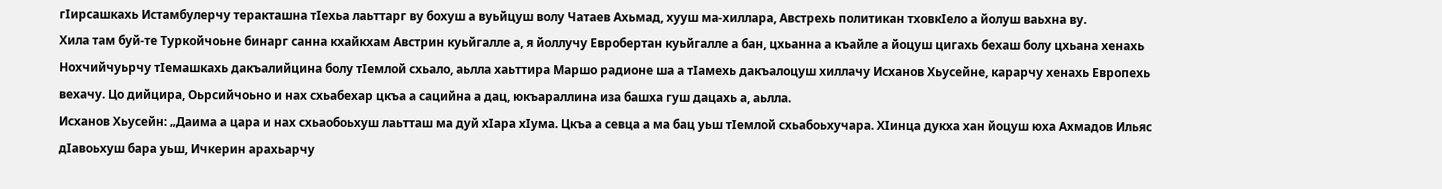гIирсашкахь Истамбулерчу теракташна тIехьа лаьттарг ву бохуш а вуьйцуш волу Чатаев Ахьмад, хууш ма-хиллара, Австрехь политикан тховкIело а йолуш ваьхна ву.
Хила там буй-те Туркойчоьне бинарг санна кхайкхам Австрин куьйгалле а, я йоллучу Евробертан куьйгалле а бан, цхьанна а къайле а йоцуш цигахь бехаш болу цхьана хенахь Нохчийчуьрчу тIемашкахь дакъалийцина болу тIемлой схьало, аьлла хаьттира Маршо радионе ша а тIамехь дакъалоцуш хиллачу Исханов Хьусейне, карарчу хенахь Европехь вехачу. Цо дийцира, Оьрсийчоьно и нах схьабехар цкъа а сацийна а дац, юкъараллина иза башха гуш дацахь а, аьлла.
Исханов Хьусейн: „Даима а цара и нах схьаобоьхуш лаьтташ ма дуй хIара хIума. Цкъа а севца а ма бац уьш тIемлой схьабоьхучара. ХIинца дукха хан йоцуш юха Ахмадов Ильяс дIавоьхуш бара уьш, Ичкерин арахьарчу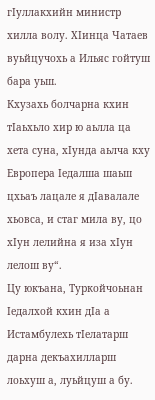гIуллакхийн министр хилла волу. ХIинца Чатаев вуьйцучохь а Ильяс гойтуш бара уьш.
Кхузахь болчарна кхин тIаьхьло хир ю аьлла ца хета суна, хIунда аьлча кху Европера Iедалша шаьш цхьаъ лацале я дIавалале хьовса, и стаг мила ву, цо хIун лелийна я иза хIун лелош ву“.
Цу юкъана, Туркойчоьнан Iедалхой кхин дIа а Истамбулехь тIелатарш дарна декъахилларш лоьхуш а, луьйцуш а бу.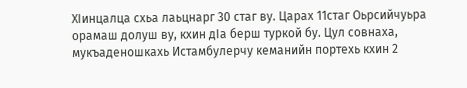ХIинцалца схьа лаьцнарг 30 стаг ву. Царах 11стаг Оьрсийчуьра орамаш долуш ву, кхин дIа берш туркой бу. Цул совнаха, мукъаденошкахь Истамбулерчу кеманийн портехь кхин 2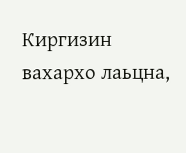Киргизин вахархо лаьцна,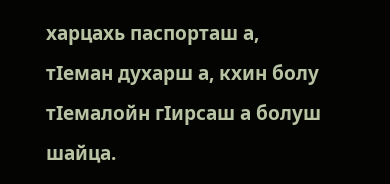харцахь паспорташ а, тIеман духарш а, кхин болу тIемалойн гIирсаш а болуш шайца.